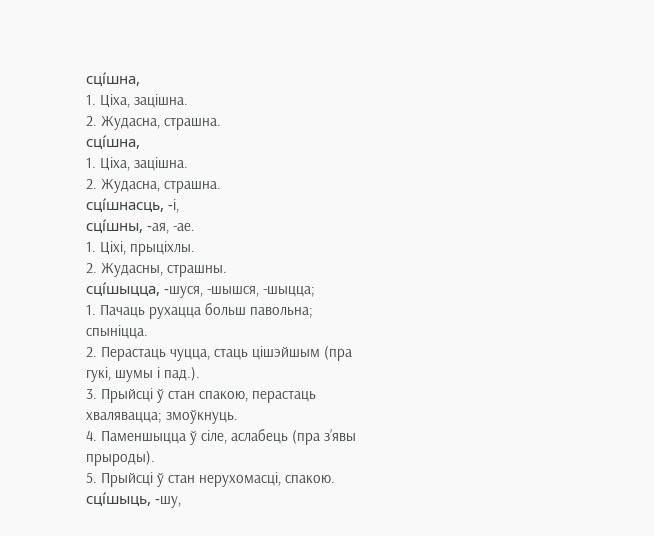сці́шна,
1. Ціха, зацішна.
2. Жудасна, страшна.
сці́шна,
1. Ціха, зацішна.
2. Жудасна, страшна.
сці́шнасць, ‑і,
сці́шны, ‑ая, ‑ае.
1. Ціхі, прыціхлы.
2. Жудасны, страшны.
сці́шыцца, ‑шуся, ‑шышся, ‑шыцца;
1. Пачаць рухацца больш павольна; спыніцца.
2. Перастаць чуцца, стаць цішэйшым (пра гукі, шумы і пад.).
3. Прыйсці ў стан спакою, перастаць хвалявацца; змоўкнуць.
4. Паменшыцца ў сіле, аслабець (пра з’явы прыроды).
5. Прыйсці ў стан нерухомасці, спакою.
сці́шыць, ‑шу,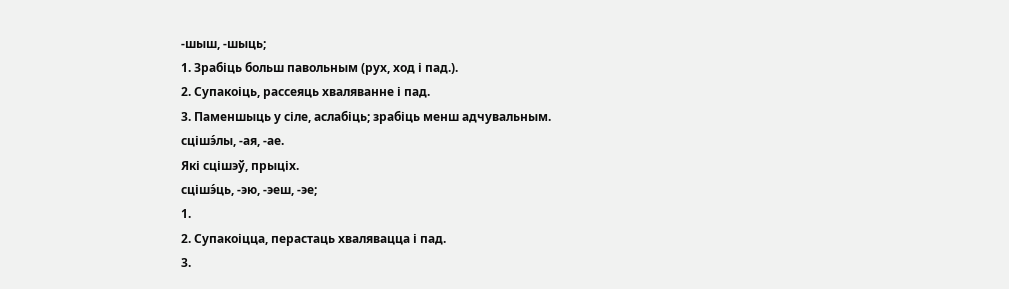‑шыш, ‑шыць;
1. Зрабіць больш павольным (рух, ход і пад.).
2. Супакоіць, рассеяць хваляванне і пад.
3. Паменшыць у сіле, аслабіць; зрабіць менш адчувальным.
сцішэ́лы, ‑ая, ‑ае.
Які сцішэў, прыціх.
сцішэ́ць, ‑эю, ‑эеш, ‑эе;
1.
2. Супакоіцца, перастаць хвалявацца і пад.
3.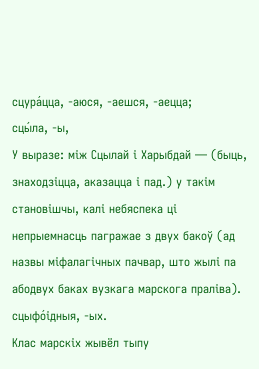сцура́цца, ‑аюся, ‑аешся, ‑аецца;
сцы́ла, ‑ы,
У выразе: між Сцылай і Харыбдай — (быць, знаходзіцца, аказацца і пад.) у такім становішчы, калі небяспека ці непрыемнасць пагражае з двух бакоў (ад назвы міфалагічных пачвар, што жылі па абодвух баках вузкага марскога праліва).
сцыфо́ідныя, ‑ых.
Клас марскіх жывёл тыпу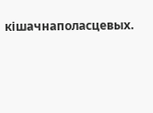кішачнаполасцевых.